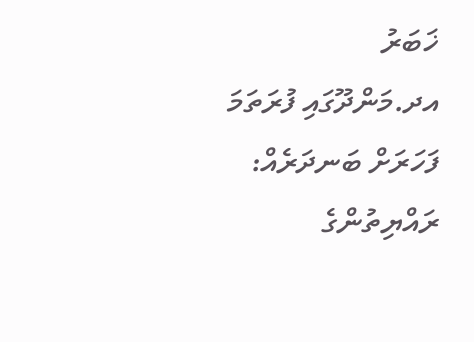ޚަބަރު
އދ.މަންދޫގައި ފުރަތަމަ ފަހަރަށް ބަނދަރެއް: ރައްޔިތުންގެ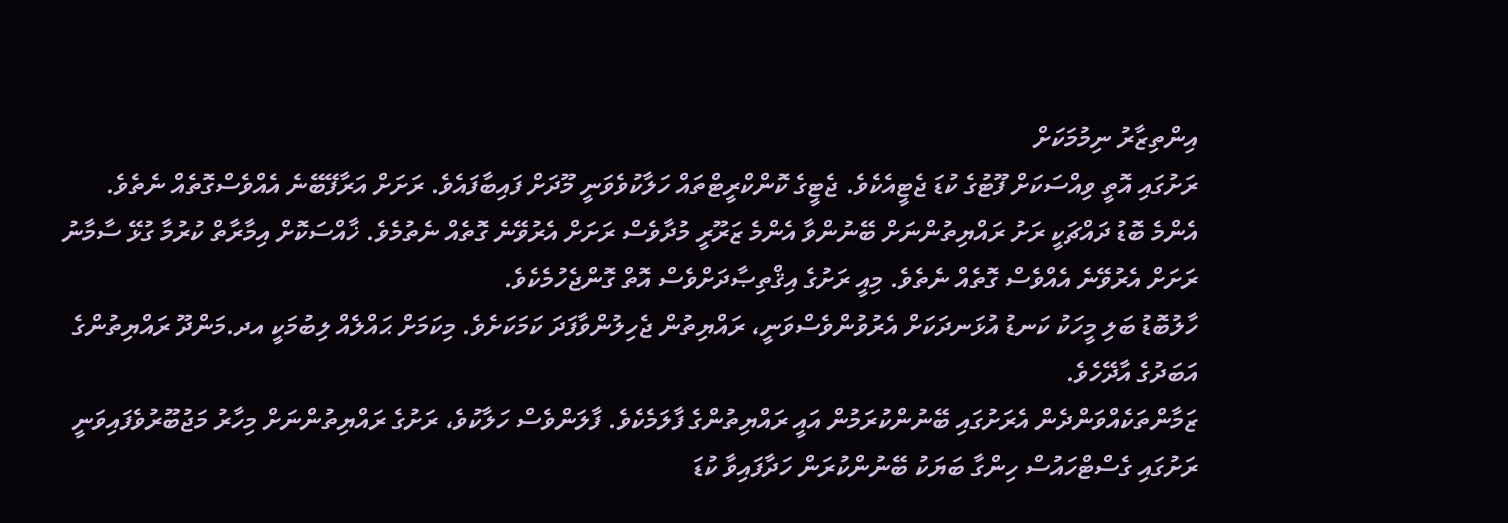އިންތިޒާރު ނިމުމަކަށް
ރަށުގައި އޮތީ ވިއްސަކަށް ފޫޓުގެ ކުޑަ ޖެޓީއެކެވެ. ޖެޓީގެ ކޮންކްރީޓްތައް ހަލާކުވެވަނީ މޫދަށް ފައިބާފައެވެ. ރަށަށް އަރާފޭބޭނެ އެއްވެސްގޮތެއް ނެތެވެ.
އެންމެ ބޮޑު ދައްޗަކީ ރަށު ރައްޔިތުންނަށް ބޭނުންވާ އެންމެ ޒަރޫރީ މުދާވެސް ރަށަށް އެރުވޭނެ ގޮތެއް ނެތުމެވެ. ޚާއްސަކޮށް އިމާރާތް ކުރުމާ ގުޅޭ ސާމާނު ރަށަށް އެރުވޭނެ އެއްވެސް ގޮތެއް ނެތެވެ. މިއީ ރަށުގެ އިޤްތިޞާދަށްވެސް އޮތް ގޮންޖެހުމެކެވެ.
ހާލުބޮޑު ބަލި މީހަކު ކަނޑު އުޅަނދަކަށް އެރުވުންވެސްވަނީ، ރައްޔިތުން ޖެހިލުންވާފަދަ ކަމަކަށެވެ. މިކަމަށް ޙައްލެއް ލިބުމަކީ އދ.މަންދޫ ރައްޔިތުންގެ އަބަދުގެ އާދޭހެވެ.
ޒަމާންތަކެއްވަންދެން އެރަށުގައި ބޭނުންކުރަމުން އައީ ރައްޔިތުންގެ ފާލަމެކެވެ. ފާލަންވެސް ހަލާކުވެ، ރަށުގެ ރައްޔިތުންނަށް މިހާރު މަޖުބޫރުވެފައިވަނީ ރަށުގައި ގެސްޓްހައުސް ހިންގާ ބަޔަކު ބޭނުންކުރަން ހަދާފައިވާ ކުޑަ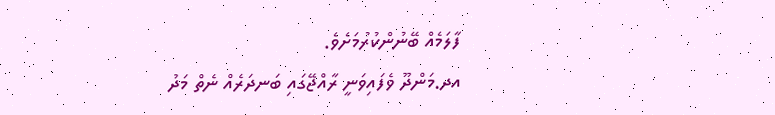ފާލަމެއް ބޭނުންކުރުމަށެވެ.
އދ.މަންދޫ ވެފައިވަނީ ރާއްޖޭގައި ބަނދަރެއް ނެތް މަދު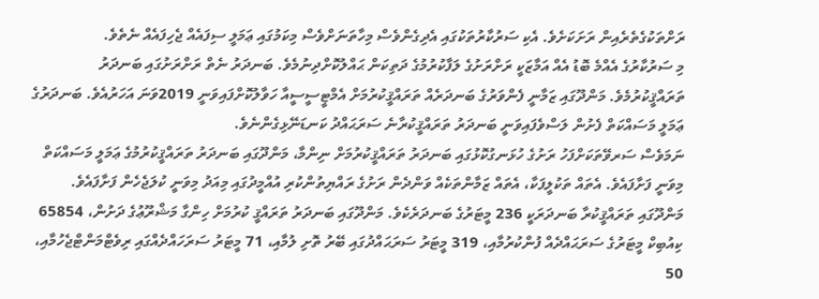ރަށްތަކުގެތެރެއިން ރަށަކަށެވެ. އެކި ސަރުކާރުތަކުގައި އެދިގެންވެސް މިހާތަނަށްވެސް މިކަމުގައި ޢަމަލީ ސިފައެއް ޖެހިފައެއް ނެތެވެ.
މި ސަރުކާރުގެ އެއްމެ ބޮޑު އެއް އަމާޒަކީ ރަށްރަށުގެ ލަފާކުރުމުގެ ދަތިކަން ޙައްލުކޮށްދިނުމެވެ. ބަނދަރު ނެތް ރަށްރަށުގައި ބަނދަރު ތަރައްޤީކުރުމެވެ. މަންދޫގައި ޒަމާނީ ފެންވަރުގެ ބަނދަރެއް ތަރައްޤީކުރުމަށް އެމްޓީސީސީއާ ހަވާލުކޮށްފައިވަނީ 2019ވަނަ އަހަރުއެވެ. ބަނދަރުގެ ޢަމަލީ މަސައްކަތް ފެށުން ލަސްވެފައިވަނީ ބަނދަރު ތަރައްޤީކުރާނެ ސަރަޙައްދު ކަނޑަނޭޅިގެންނެވެ.
ނަމަވެސް ސަރވޭތަކަށްފަހު ރަށުގެ ހުޅަނގުކޮޅުގައި ބަނދަރު ތަރައްޤީކުރުމަށް ނިންމާ، މަންދޫގައި ބަނދަރު ތަރައްޤީކުރުމުގެ ޢަމަލީ މަސައްކަތް މިވަނީ ފަށާފައެވެ. އެތައް ތަކުލީފަކާ، އެތައް ޒަމާންތަކެއް ވަންދެން ރަށުގެ ރައްޔިތުންކުރި އުއްމީދުގައި މިއަދު މިވަނީ ކުލަޖެހެން ފަށާފައެވެ.
މަންދޫގައި ތަރައްޤީކުރާ ބަނދަރަކީ 236 މީޓަރުގެ ބަނދަރެކެވެ. މަންދޫގައި ބަނދަރު ތަރައްޤީ ކުރުމަށް ހިންގާ މަޝްރޫޢުގެ ދަށުން، 65854 ކިއުބިކް މީޓަރުގެ ސަރަޙައްދެއް ފުންކުރުމާއި، 319 މީޓަރު ސަރަޙައްދުގައި ބޭރު ތޮށި ލުމާއި، 71 މީޓަރު ސަރަހައްދެއްގައި ރިވެޓްމަންޓްޖެހުމާއި، 50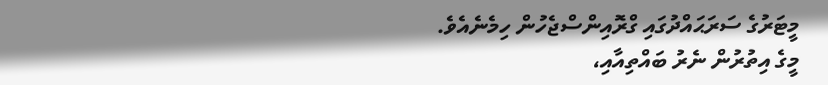މީޓަރުގެ ސަރަޙައްދުގައި ގްރޮއިންސްޖެހުން ހިމެނެއެވެ.
މީގެ އިތުރުން ނެރު ބައްތިއާއި،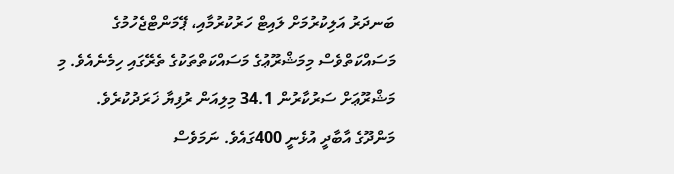ބަނދަރު އަލިކުރުމަށް ލައިޓް ހަރުކުރުމާއި، ޕޭމަންޓްޖެހުމުގެ މަސައްކަތްވެސް މިމަޝްރޫޢުގެ މަސައްކަތްތަކުގެ ތެރޭގައި ހިމެނެއެވެ. މި މަޝްރޫޢަށް ސަރުކާރުން 34.1 މިލިއަން ރުފިޔާ ޚަރަދުކުރެވެ.
މަންދޫގެ އާބާދީ އުޅެނީ 400ގައެވެ. ނަމަވެސް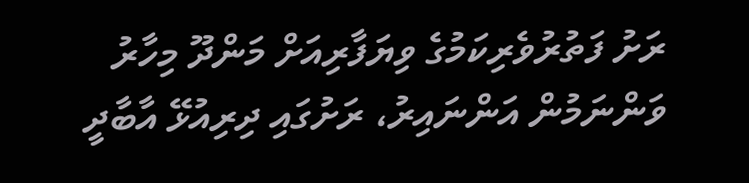ރަށު ފަތުރުވެރިކަމުގެ ވިޔަފާރިއަށް މަންދޫ މިހާރު ވަންނަމުން އަންނައިރު، ރަށުގައި ދިރިއުޅޭ އާބާދީ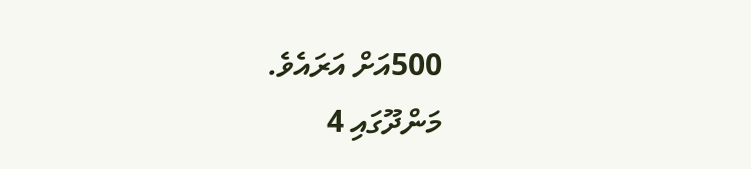500އަށް އަރައެވެ.
މަންދޫގައި 4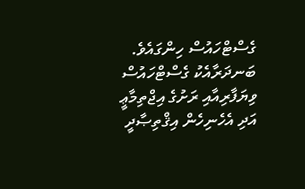ގެސްޓްހައުސް ހިންގައެވެ. ބަނދަރާއެކު ގެސްޓްހައުސް ވިޔަފާރިއާއި ރަށުގެ އިޖްތިމާޢީ އަދި އެހެނިހެން އިޤްތިޞާދީ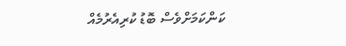ކަންކަމަށްވެސް ބޮޑު ކުރިއެރުމެއް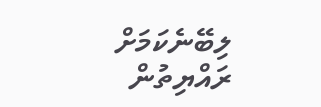ލިބޭނެކަމަށް ރައްޔިތުން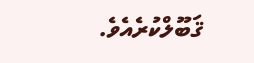ޤަބޫލްކުރެއެވެ.